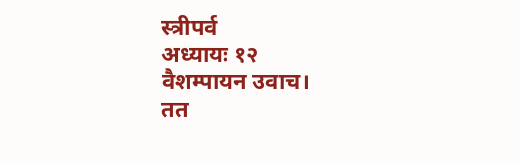स्त्रीपर्व
अध्यायः १२
वैशम्पायन उवाच।
तत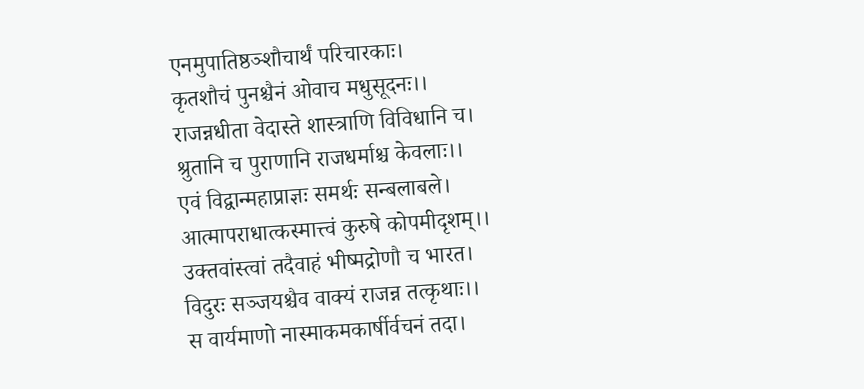एनमुपातिष्ठञ्शौचार्थं परिचारकाः।
कृतशौचं पुनश्चैनं ओवाच मधुसूदनः।।
राजन्नधीता वेदास्ते शास्त्राणि विविधानि च।
श्रुतानि च पुराणानि राजधर्माश्च केवलाः।।
एवं विद्वान्महाप्राज्ञः समर्थः सन्बलाबले।
आत्मापराधात्कस्मात्त्वं कुरुषे कोपमीदृशम्।।
उक्तवांस्त्वां तदैवाहं भीष्मद्रोणौ च भारत।
विदुरः सञ्जयश्चैव वाक्यं राजन्न तत्कृथाः।।
स वार्यमाणो नास्माकमकार्षीर्वचनं तदा।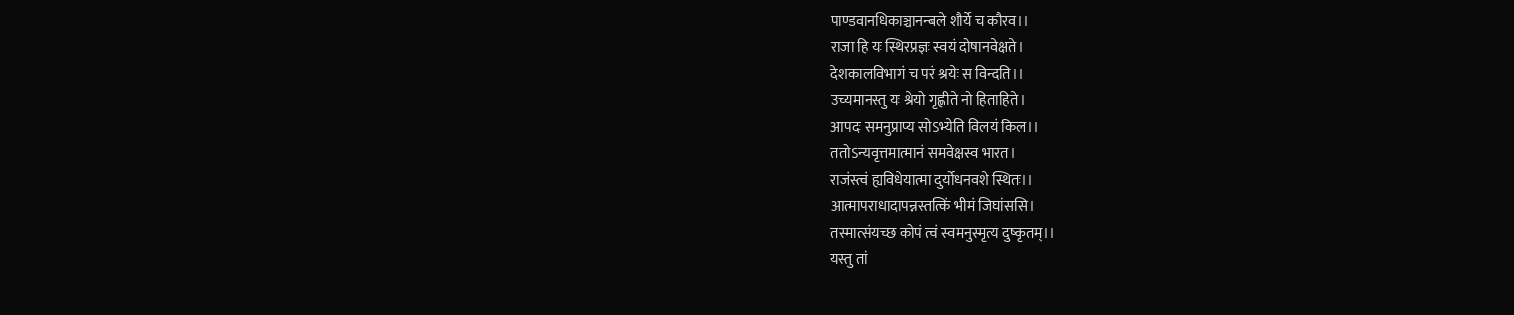पाण्डवानधिकाञ्चानन्बले शौर्ये च कौरव।।
राजा हि यः स्थिरप्रज्ञः स्वयं दोषानवेक्षते।
देशकालविभागं च परं श्रयेः स विन्दति।।
उच्यमानस्तु यः श्रेयो गृह्णीते नो हिताहिते।
आपदः समनुप्राप्य सोऽभ्येति विलयं किल।।
ततोऽन्यवृत्तमात्मानं समवेक्षस्व भारत।
राजंस्त्वं ह्यविधेयात्मा दुर्योधनवशे स्थितः।।
आत्मापराधादापन्नस्तत्किं भीमं जिघांससि।
तस्मात्संयच्छ कोपं त्वं स्वमनुस्मृत्य दुष्कृतम्।।
यस्तु तां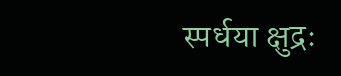स्पर्धया क्षुद्रः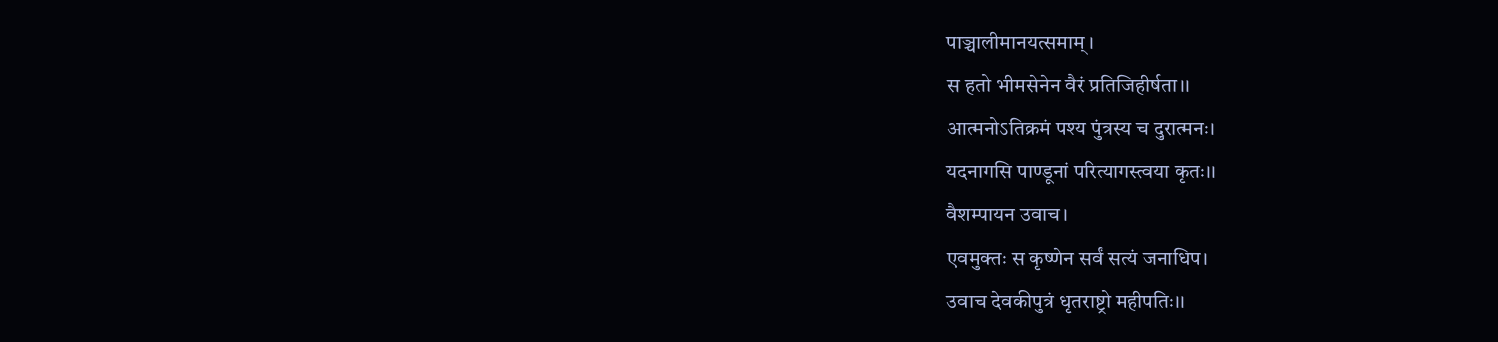पाञ्चालीमानयत्समाम्।
स हतो भीमसेनेन वैरं प्रतिजिहीर्षता।।
आत्मनोऽतिक्रमं पश्य पुंत्रस्य च दुरात्मनः।
यदनागसि पाण्डूनां परित्यागस्त्वया कृतः।।
वैशम्पायन उवाच।
एवमुक्तः स कृष्णेन सर्वं सत्यं जनाधिप।
उवाच देवकीपुत्रं धृतराष्ट्रो महीपतिः।।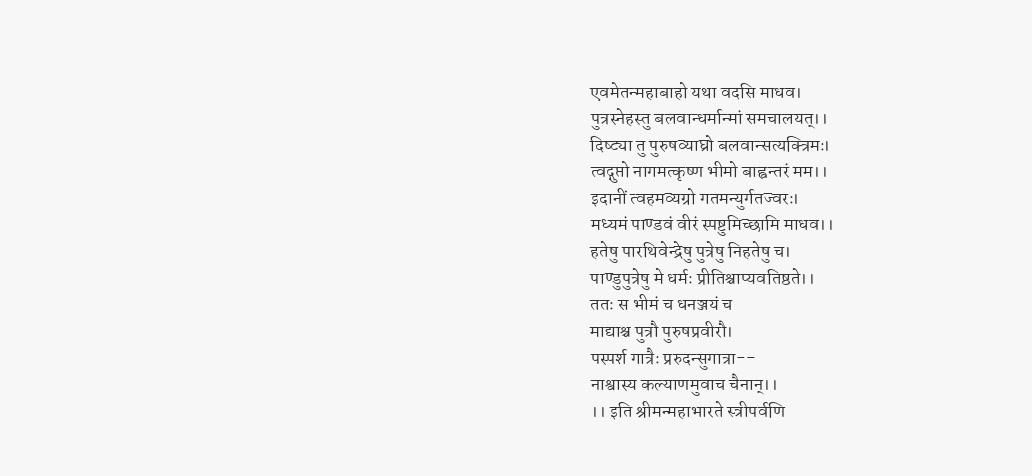एवमेतन्महाबाहो यथा वदसि माधव।
पुत्रस्नेहस्तु बलवान्धर्मान्मां समचालयत्।।
दिष्ट्या तु पुरुषव्याघ्रो बलवान्सत्यक्त्रिमः।
त्वद्गुप्तो नागमत्कृष्ण भीमो बाह्वन्तरं मम।।
इदानीं त्वहमव्यग्रो गतमन्युर्गतज्वरः।
मध्यमं पाण्डवं वीरं स्पष्टुमिच्छामि माधव।।
हतेषु पारथिवेन्द्रेषु पुत्रेषु निहतेषु च।
पाण्डुपुत्रेषु मे धर्मः प्रीतिश्चाप्यवतिष्ठते।।
ततः स भीमं च धनञ्जयं च
माद्याश्च पुत्रौ पुरुषप्रवीरौ।
पस्पर्श गात्रैः प्ररुदन्सुगात्रा--
नाश्वास्य कल्याणमुवाच चैनान्।।
।। इति श्रीमन्महाभारते स्त्रीपर्वणि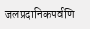जलप्रदानिकपर्वणि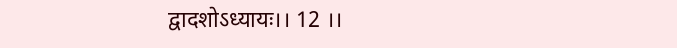द्वादशोऽध्यायः।। 12 ।।